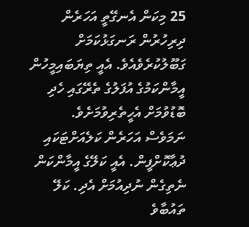25 މިކަން އެނގޭތީ އަހަރެން ދިރިހުރުން ރަނގަޅުކަމަށް ގަބޫލުކުރެވެއެވެ. އެއީ ތިޔަބައިމީހުން އީމާންކަމުގެ އުފަލުގެ ތެރޭގައި ހެދި ބޮޑުވުމަށް އެހީތެރިވުމަށެވެ.
ނަމަވެސް އަހަރެން ކަލެއަށްޓަކައި ދުޢާކޮށްފީން. އެއީ ކަލޭގެ އީމާންކަން ނެތިގެން ނުދިއުމަށް އެދި. ކަލޭ ތައުބާވެ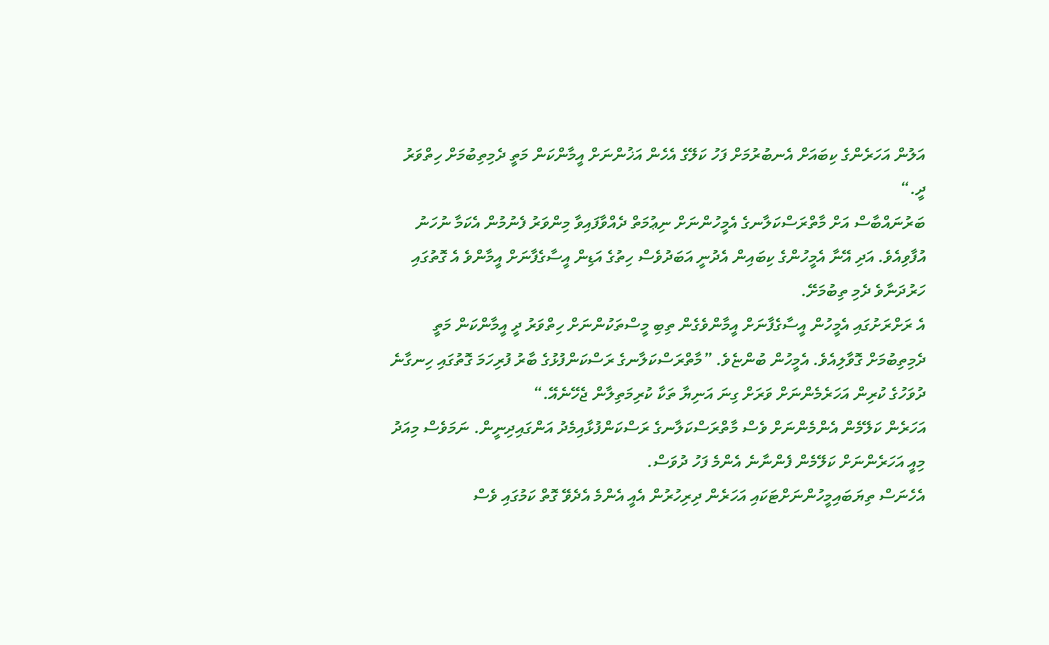އަލުން އަހަރެންގެ ކިބައަށް އެނބުރުމަށް ފަހު ކަލޭގެ އެހެން އަޚުންނަށް އީމާންކަން މަތީ ދެމިތިބުމަށް ހިތްވަރު ދީ.“
ބަރުނައްބާސް އަށް މާތްރަސްކަލާނގެ އެމީހުންނަށް ނިޢުމަތް ދެއްވާފައިވާ މިންވަރު ފެނުމުން އެކަމާ ނުހަނު އުފާވިއެވެ. އަދި އޭނާ އެމީހުންގެ ކިބައިން އެދުނީ އަބަދުވެސް ހިތުގެ އަޑިން އީސާގެފާނަށް އީމާންވެ އެ ގޮތުގައި ހަރުދަނާވެ ދެމި ތިބުމަށޭ.
އެ ރަށްރަށުގައި އެމީހުން އީސާގެފާނަށް އީމާންވެގެން ތިބި މީސްތަކުންނަށް ހިތްވަރު ދީ އީމާންކަން މަތީ ދެމިތިބުމަށް ގޮވާލިއެވެ. އެމީހުން ބުންޏެވެ. ”މާތްރަސްކަލާނގެ ރަސްކަންފުޅުގެ ބާރު ފުރިހަމަ ގޮތުގައި ހިނގާނެ ދުވަހުގެ ކުރިން އަހަރެމެންނަށް ވަރަށް ގިނަ އަނިޔާ ތަކާ ކުރިމަތިލާން ޖެހޭނެއޭ.“
އަހަރެން ކަލޭމެން އެންމެންނަށް ވެސް މާތްރަސްކަލާނގެ ރަސްކަންފުޅާއިމެދު އަންގައިދިނީން. ނަމަވެސް މިއަދު މިއީ އަހަރެންނަށް ކަލޭމެން ފެންނާނެ އެންމެ ފަހު ދުވަސް.
އެހެނަސް ތިޔަބައިމީހުންނަށްޓަކައި އަހަރެން ދިރިހުރުން އެއީ އެންމެ އެދެވޭ ގޮތް ކަމުގައި ވެސް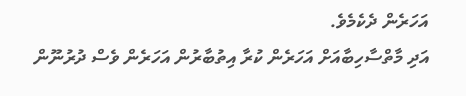އަހަރެން ދެކެމެވެ.
އަދި މާތްސާހިބާއަށް އަހަރެން ކުރާ އިތުބާރުން އަހަރެން ވެސް ދުރުނޫން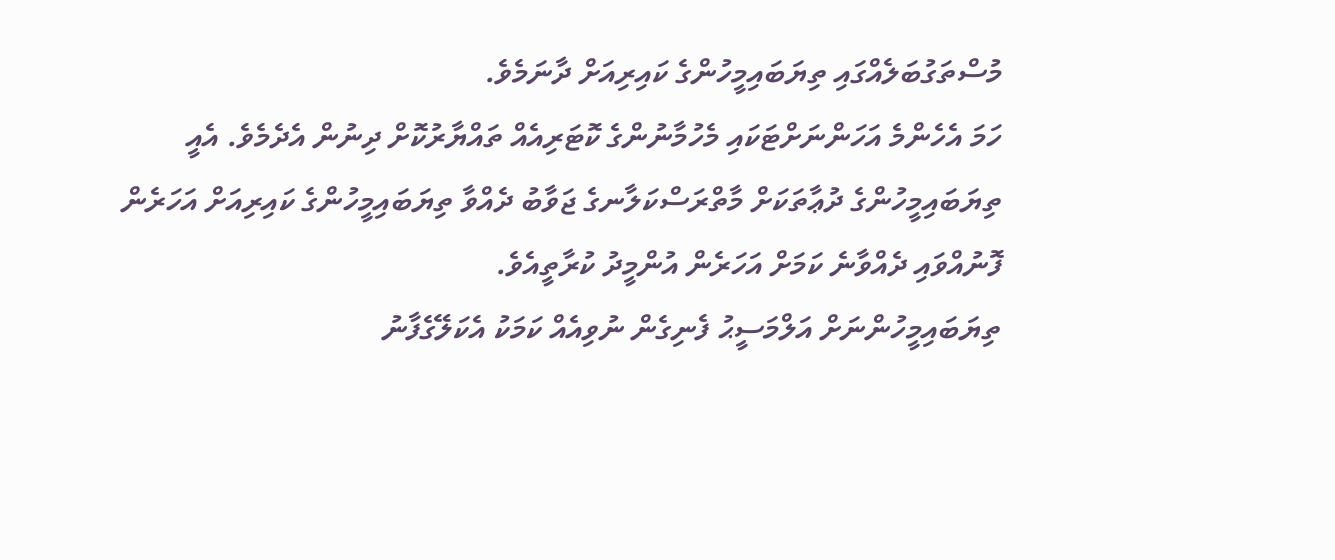މުސްތަގުބަލެއްގައި ތިޔަބައިމީހުންގެ ކައިރިއަށް ދާނަމެވެ.
ހަމަ އެހެންމެ އަހަންނަށްޓަކައި މެހުމާނުންގެ ކޮޓަރިއެއް ތައްޔާރުކޮށް ދިނުން އެދެމެވެ. އެއީ ތިޔަބައިމީހުންގެ ދުޢާތަކަށް މާތްރަސްކަލާނގެ ޖަވާބު ދެއްވާ ތިޔަބައިމީހުންގެ ކައިރިއަށް އަހަރެން ފޮނުއްވައި ދެއްވާނެ ކަމަށް އަހަރެން އުންމީދު ކުރާތީއެވެ.
ތިޔަބައިމީހުންނަށް އަލްމަސީޙު ފެނިގެން ނުވިއެއް ކަމަކު އެކަލޭގެފާނު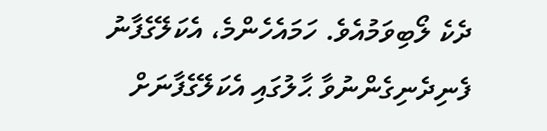ދެކެ ލޯބިވަމުއެވެ. ހަމައެހެންމެ، އެކަލޭގެފާނު ފެނިދެނިގެންނުވާ ޙާލުގައި އެކަލޭގެފާނަށް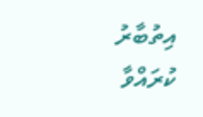އިތުބާރު ކުރައްވާ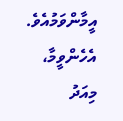އީމާންވަމުއެވެ. އެހެންވީމާ، މިއަދު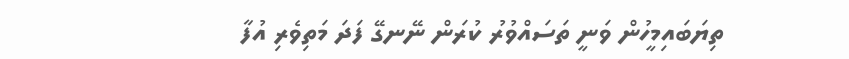ތިޔަބައިމީހުން ވަނީ ތަސައްވުރު ކުރަން ނޭނގޭ ފަދަ މަތިވެރި އުފާ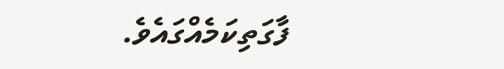ފާގަތިކަމެއްގައެވެ.